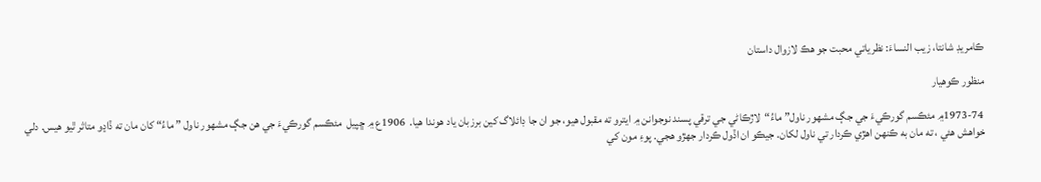ڪامريڊ شانتا، زيب النساءَ: نظرياتي محبت جو هڪ لازوال داستان

منظور ڪوهيار

 1973-74۾ مئڪسم گورڪيءَ جي جڳ مشهور ناول” ماءُ“لاڙڪاڻي جي ترقي پسند نوجوانن ۾ ايترو ته مقبول هيو، جو ان جا ڊائلاگ کين برزبان ياد هوندا هيا.  1906ع ۾ ڇپيل  مئڪسم گورڪيءَ جي هن جڳ مشهور ناول ” ماءُ“ کان مان ته ڏاڍو متاثر ٿيو هيس. دلي خواهش هئي ، ته مان به ڪنهن اهڙي ڪردار تي ناول لکان. جيڪو ان اڏول ڪردار جھڙو هجي. پوءِ مون کي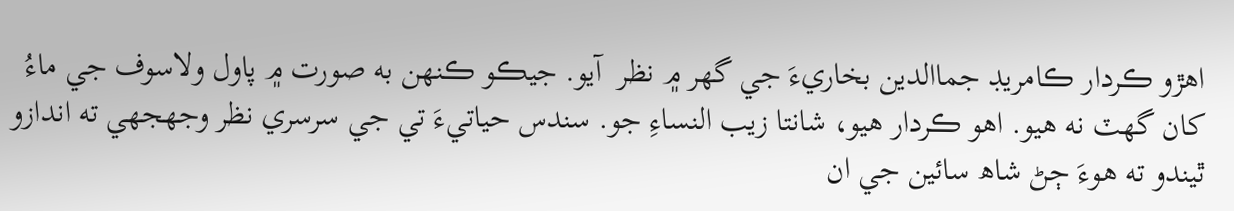اهڙو ڪردار ڪامريڊ جماالدين بخاريءَ جي گھر ۾ نظر  آيو. جيڪو ڪنهن به صورت ۾ پاول ولاسوف جي ماءُ کان گھٽ نه هيو. اهو ڪردار هيو، شانتا زيب النساءِ جو. سندس حياتيءَ تي جي سرسري نظر وجھجھي ته اندازو ٿيندو ته هوءَ ڄڻ شاھ سائين جي ان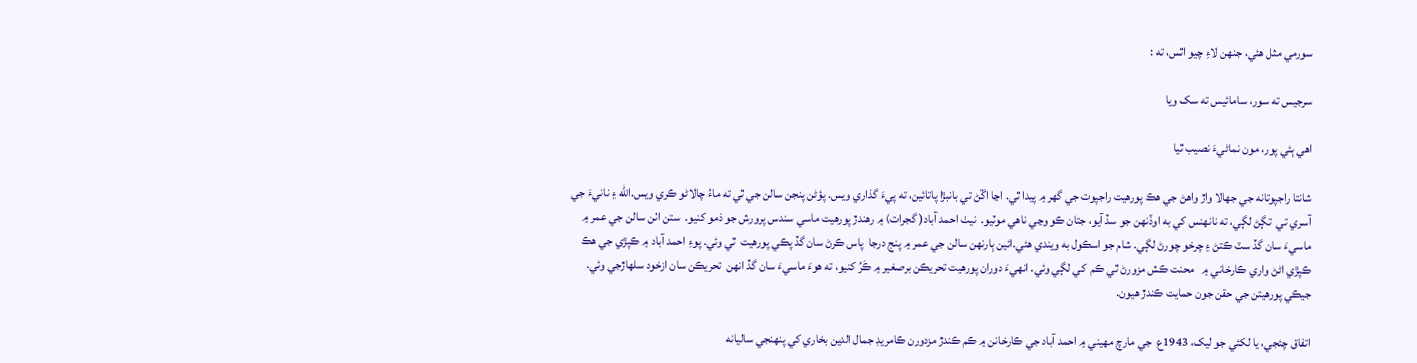سورمي مثل هئي، جنهن لاءِ چيو اٿس، ته :

سرجيس ته سور، سامائيس ته سک ويا

اهي ٻئي پور، مون نماڻيءَ نصيب ٿيا

شانتا راجپوتانه جي جھالا واڙ واهڻ جي هڪ پورهيت راجپوت جي گھر ۾ پيدا ٿي. اڃا اڱڻ تي بانبڙا پاتائين، ته پيءَ گذاري ويس. پؤڻن پنجن سالن جي ٿي ته ماءُ چالاڻو ڪري ويس.الله ۽ نانيءَ جي آسري تي  تڳڻ لڳي، ته نانهنس کي به اوڏنهن جو سڏ آيو، جتان ڪو وڃي ناهي موٽيو.  نيٺ احمد آباد( گجرات) ۾ رهندڙ پورهيت ماسي سندس پرورش جو ذمو کنيو.  ستن اٺن سالن جي عمر ۾ ماسيءَ سان گڏ سٽ ڪتڻ ۽ چرخو چورڻ لڳي. شام جو اسڪول به ويندي هئي.ائين ٻارنهن سالن جي عمر ۾ پنج درجا  پاس ڪرڻ سان گڏ پڪي پورهيت  ٿي وئي. پوءِ احمد آباد ۾ ڪپڙي جي هڪ ڪپڙي اڻڻ واري ڪارخاني ۾   محنت ڪش مزورڻ ٿي ڪم  کي لڳي وئي. انهيءَ دوران پورهيت تحريڪن برصغير ۾ ڪَرُ کنيو، ته هوءَ ماسيءَ سان گڏ انهن  تحريڪن سان ازخود سلهاڙجي وئي. جيڪي پورهيتن جي حقن جون حمايت ڪندڙ هيون.

اتفاق چئجي، يا لکئي جو ليک، 1943ع  جي مارچ مهيني ۾ احمد آباد جي ڪارخانن ۾ ڪم ڪندڙ مزدورن ڪامريڊ جمال الدين بخاري کي پنهنجي ساليانه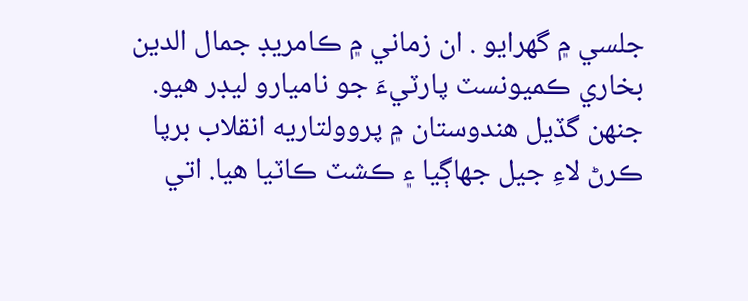جلسي ۾ گھرايو . ان زماني ۾ ڪامريڊ جمال الدين بخاري ڪميونسٽ پارٽيءَ جو ناميارو ليڊر هيو. جنهن گڏيل هندوستان ۾ پروولتاريه انقلاب برپا ڪرڻ لاءِ جيل جھاڳيا ۽ ڪشٽ ڪاٽيا هيا. اتي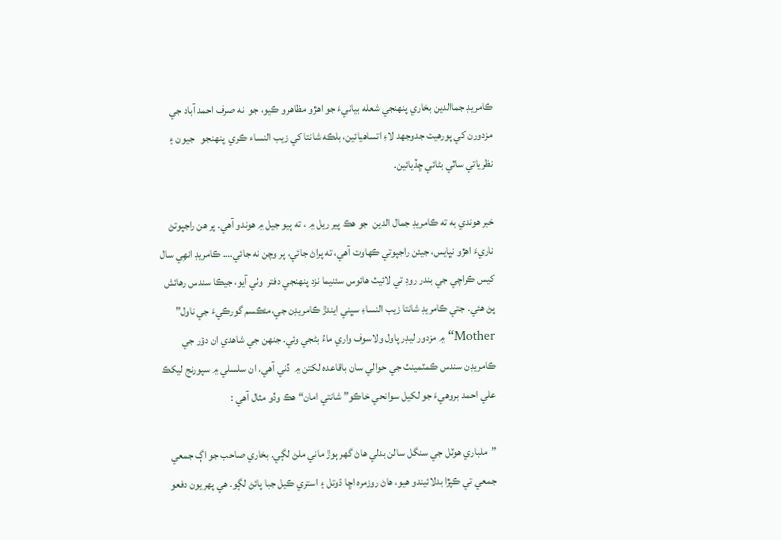ڪامريڊ جماالدين بخاري پنهنجي شعله بيانيءَ جو اهڙو مظاهرو ڪيو، جو  نه صرف احمد آباد جي مزدورن کي پورهيت جدوجھد لاءِ اتساھيائين، بلڪه شانتا کي زيب النساء ڪري  پنهنجو   جيون ۽ نظرياتي ساٿي بڻائي ڇڏيائين.

خبر هوندي به ته ڪامريڊ جمال الدين  جو هڪ پير ريل ۾ ، ته ٻيو جيل ۾ هوندو آهي. پر هن راجپوتڻ   ناريءَ اهڙو نڀايس، جيئن راجپوتي ڪهاوت آهي، ته پراڻ جائي، پر وچن نه جائي…. ڪامريڊ انهِي سال کيس ڪراچي جي بندر روڊ تي لائيٽ هائوس سئنيما نزد پنهنجي دفتر  وٺي آيو، جيڪا سندس رهائش پڻ هئي. جتي ڪامريڊ شانتا زيب النساءِ سڀني ايندڙ ڪامريڊن جي،مئڪسم گورڪيءَ جي ناول” Mother“ ۾ مزدور ليڊر پاول ولاسوف واري ماءُ بڻجي وئي. جنهن جي شاهدي ان دؤر جي ڪامريڊن سندس ڪمٽمينٽ جي حوالي سان باقاعده لکتن ۾  ڏني آهي. ان سلسلي ۾ سپورنج ليکڪ علي احمد بروهيءَ جو لکيل سوانحي خاڪو” شانتي امان“ هڪ وڏو مثال آهي :

”ملباري هوٽل جي سنگل سالن بدلي هاڻ گھر ٻوڙ ماني ملڻ لڳي. بخاري صاحب جو اڳ جمعي جمعي تي ڪپڙا بدلائيندو هيو، هاڻ روزمره اڇا ڌوتل ۽ استري ڪيل جبا پائڻ لڳو. هي پهريون دفعو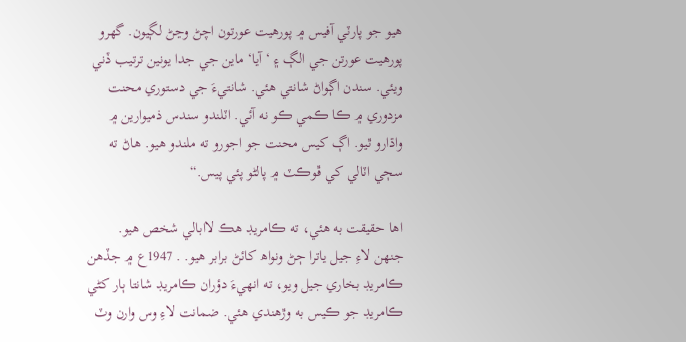هيو جو پارٽي آفيس ۾ پورهيت عورتون اچڻ وڃڻ لڳيون. گھرو  پورهيت عورتن جي الڳ ۽ ‘آيا‘ ماين جي جدا يونين ترتيب ڏني ويئي. سندن اڳواڻ شانتي هئي. شانتيءَ جي دستوري محنت مزدوري ۾ ڪا ڪمي ڪو نه آئي. اٽلندو سندس ذميوارين ۾ واڌارو ٿيو. اڳ کيس محنت جو اجورو ته ملندو هيو. هاڻ ته سڄي اٽالي کي ڦوڪٽ ۾ پالڻو پئي پيس.“

اها حقيقت به هئي، ته ڪامريڊ هڪ لاابالي شخص هيو. جنهن لاءِ جيل ياترا ڄڻ ونواھ کائڻ برابر هيو. . 1947ع ۾ جڏهن ڪامريڊ بخاري جيل ويو، ته انهيءَ دؤران ڪامريڊ شانتا ٻار کڻي ڪامريڊ جو ڪيس به وڙهندي هئي. ضمانت لاءِ وس وارن وٽ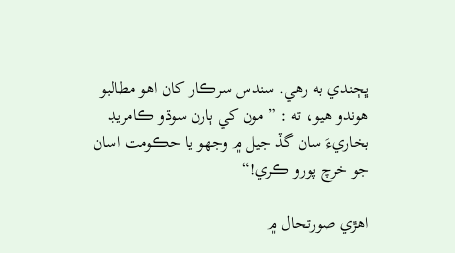ڀڄندي به رهي. سندس سرڪار کان اهو مطالبو هوندو هيو، ته : ” مون کي ٻارن سوڌو ڪامريڊ بخاريءَ سان گڏ جيل ۾ وجھو يا حڪومت اسان جو خرچ پورو ڪري!“

اهڙي صورتحال ۾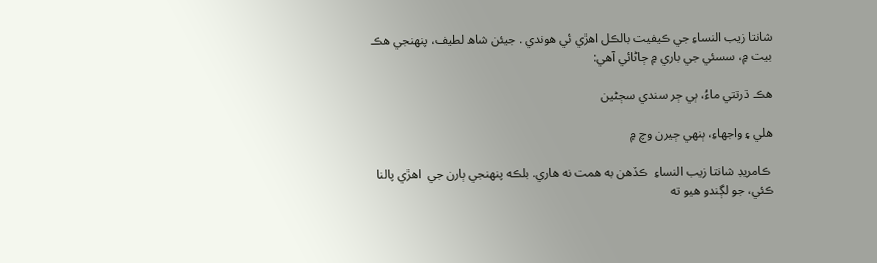شانتا زيب النساءِ جي ڪيفيت بالڪل اهڙي ئي هوندي . جيئن شاھ لطيف، پنهنجي هڪ بيت ۾، سسئي جي باري ۾ ڄاڻائي آهي:

هڪ ڌرتتي ماءُ، ٻي ڄر سندي سڄڻين

هلي ۽ واجھاءِ، ٻنهي ڄيرن وچ ۾

 ڪامريڊ شانتا زيب النساءِ  ڪڏهن به همت نه هاري. بلڪه پنهنجي ٻارن جي  اهڙي پالنا ڪئي، جو لڳندو هيو ته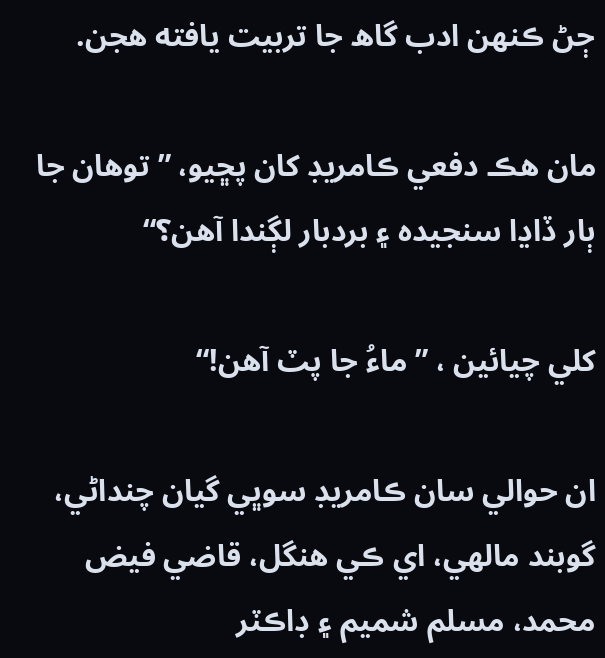ڄڻ ڪنهن ادب گاھ جا تربيت يافته هجن.

مان هڪ دفعي ڪامريڊ کان پڇيو، ” توهان جا ٻار ڏاڍا سنجيده ۽ بردبار لڳندا آهن؟“

کلي چيائين ، ” ماءُ جا پٽ آهن!“

ان حوالي سان ڪامريڊ سوڀي گيان چنداڻي، گوبند مالهي، اي ڪي هنگل، قاضي فيض محمد، مسلم شميم ۽ ڊاڪٽر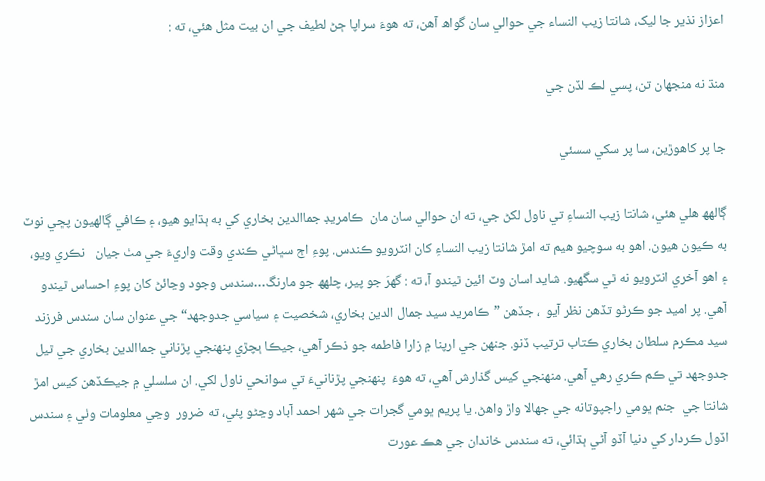اعزاز نذير جا ليک، شانتا زيب النساء جي حوالي سان گواھ آهن، ته هوءَ سراپا ڄڻ لطيف جي ان بيت مثل هئي، ته :

منڌ نه منجھان تن، پسي لڪ لڏن جي

جا پر کاهوڙين، سا پر سکي سسئي

ڳالهھ هلي هئي، شانتا زيب النساءِ تي ناول لکڻ جي، ته ان حوالي سان مان  ڪامريڊ جماالدين بخاري کي به ٻڌايو هيو، ۽ ڪافي ڳالهيون پڇي نوٽ به ڪيون هيون. اهو به سوچيو هيم ته امڙ شانتا زيب النساءِ کان انٽرويو ڪندس. پوءِ اڄ سڀاڻي ڪندي وقت واريءَ جي مٺ جيان   نڪري ويو، ۽ اهو آخري انٽرويو نه ٿي سگھيو. شايد اسان وٽ ائين ٿيندو آ، ته : گھرَ جو پير، چلهھ جو مارنگ…سندس وجود وڃائڻ کان پوءِ احساس ٿيندو آهي. پر اميد جو ڪرڻو تڏهن نظر آيو  ، جڏهن ”ڪامريد سيد جمال الدين بخاري، شخصيت ۽ سياسي جدوجھد“ جي عنوان سان سندس فرزند سيد مڪرم سلطان بخاري ڪتاب ترتيب ڏنو. جنهن جي ارپنا ۾ زارا فاطمه جو ذڪر آهي، جيڪا ٻچڙي پنهنجي پڙناني جماالدين بخاري جي ٿيل جدوجهد تي ڪم ڪري رهي آهي. منهنجي کيس گذارش آهي، ته هوءَ  پنهنجي پڙنانيءَ تي سوانحي ناول لکي. ان سلسلي ۾ جيڪڏهن کيس امڙ شانتا جي  جنم ڀومي راجپوتانه جي جھالا واڙ واهڻ. يا پريم ڀومي گجرات جي شهر احمد آباد وڃڻو پئي، ته ضرور  وڃي معلومات وٺي ۽ سندس اڏول ڪردار کي دنيا آڏو آڻي ٻڌائي، ته سندس خاندان جي هڪ عورت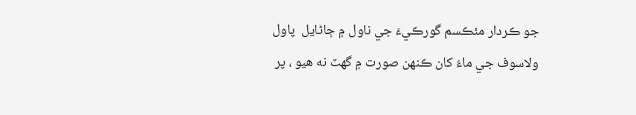جو ڪردار مئڪسم گورڪيءَ جي ناول ۾ ڄاڻايل  پاول ولاسوف جي ماءُ کان ڪنهن صورت ۾ گھٽ نه هيو ، پر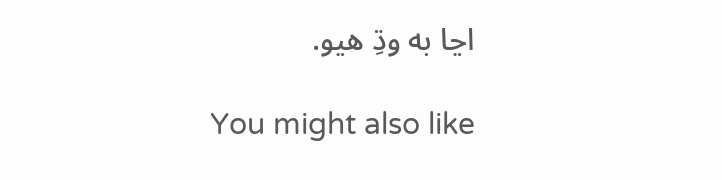اڃا به وڌِ هيو.

You might also like